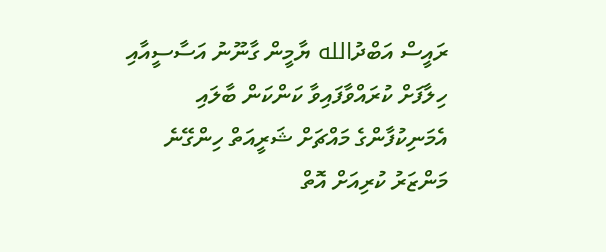ރައީސް އަބްދުالله ޔާމީން ގާނޫނު އަސާސީއާއި ހިލާފަށް ކުރައްވާފައިވާ ކަންކަން ބާލައި އެމަނިކުފާންގެ މައްޗަށް ޝަރީއަތް ހިންގޭނެ މަންޒަރު ކުރިއަށް އޮތް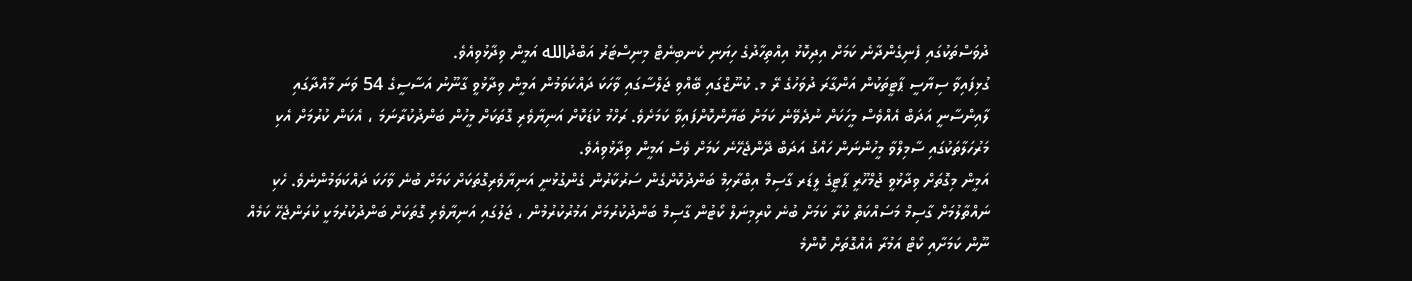ދުވަސްތަކުގައި ފެނިގެންދާނެ ކަމަށް އިދިކޮޅު އިއްތިހާދުގެ ހިޔަނި ކެނބިނެޓް މިނިސްޓަރު އަބްދުالله އަމީން ވިދާޅުވިއެވެ.
ގުޅިފައިވާ ސިޔާސީ ޕާޓީތަކުން އަންގާރަ ދުވަހުގެ ރޭ މ. ކުނޫޒްގައި ބޭއްވި ޖަލްސާގައި ވާހަކަ ދައްކަވަމުން އަމީން ވިދާޅުވީ ގާނޫނު އަސާސީގެ 54 ވަނަ މާއްދާގައި ލާއިންސާނީ އަދަބް އެއްވެސް މީހަކަށް ނުދެވޭނެ ކަމަށް ބަޔާންކޮށްފައިވާ ކަމަށެވެ. ރަހްމު ކުޑަކޮށް އަނިޔާވެރި ގޮތަކަށް މީހުން ބަންދުކުރާނަމަ ، އެކަން ކުރުމަށް އެކި މަރުހަލާތަކުގައި ސާމިލްވާ މީހުންނަން ހައްގު އަދަބް ދޭންޖެހޭނެ ކަމަށް ވެސް އަމީން ވިދާޅުވިއެވެ.
އަމީން މިގޮތަށް ވިދާޅުވީ ޖުމްހޫރީ ޕާޓީގެ ލީޑަރ ގާސިމް އިބްރާހިމް ބަންދުކޮށްގެން ސަރުކާރުން ގެންގުޅުނީ އަނިޔާވެރިގޮތަކަށް ކަމަށް ބުނެ ވާހަކަ ދައްކަވަމުންނެވެ. ހެކި ނައްތާލުމަށް ގާސިމް މަސައްކަތް ކުރާ ކަމަށް ބުނެ ކްރިމިނަލް ކޯޓުން ގާސިމް ބަންދުކުރުމަށް އަމުރުކުރުމުން ، ޖަލުގައި އަނިޔާވެރި ގޮތަކަށް ބަންދުކުރުމަކީ ކުރަންޖެހޭ ކަމެއް ނޫން ކަމަށާއި ކޯޓް އަމުރާ އެއްގޮތަށް ކޮންމެ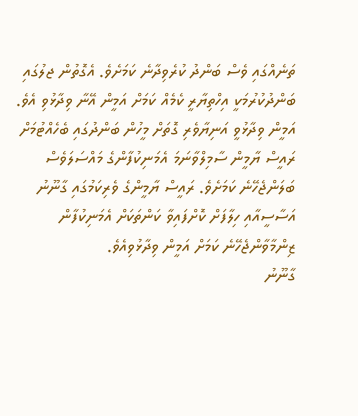ތަނެއްގައި ވެސް ބަންދު ކުރެވިދާނެ ކަމަށެވެ. އެގޮތުން ޖލުގައި ބަންދުކުރުމަކީ އިހްތިޔާރީ ކެމެއް ކަމަށް އަމީން އޭނާ ވިދާޅުވި އެވެ.
އަމީން ވިދާޅުވީ އަނިޔާވެރި ގޮތަށް މީހުން ބަންދުގައި ބެހެއްޓުމަށް ރައީސް ޔާމީން ސާމިލްވާނަމަ އެމަނިކުފާންގެ މައްސަލަވެސް ބަލަންޖެހޭނެ ކަމަށެވެ. ރައީސް ޔާމީންގެ ވެރިކަމުގައި ގާނޫނު އަސާސީއާއި ހިލާފަށް ކޮށްފައިވާ ކަންތަކަށް އެމަނިކުފާން ޒިންމާވާންޖެހޭނެ ކަމަށް އަމީން ވިދާޅުވިއެވެ.
ގާނޫނު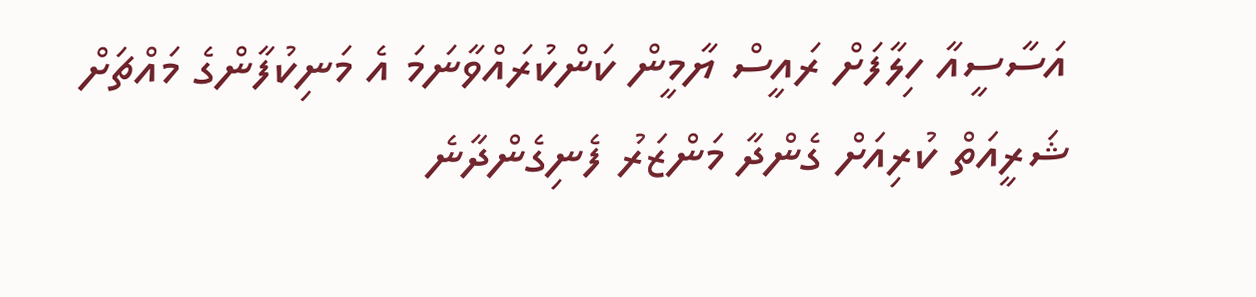އަސާސީއާ ހިލާފަށް ރައީސް ޔާމީން ކަންކުރައްވާނަމަ އެ މަނިކުފާންގެ މައްޗަށް ޝަރީއަތް ކުރިއަށް ގެންދާ މަންޒަރު ފެނިގެންދާނެ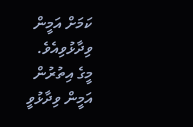ކަމަށް އަމީން ވިދާޅުވިއެވެ.
މީގެ އިތުރުން އަމީން ވިދާޅުވީ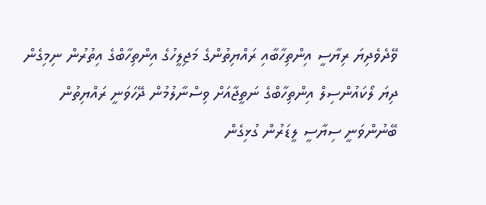ވޭދެވެދިޔަ ރިޔާސީ އިންތިހާބާއި ރައްޔިތުންގެ މަޖިލީހުގެ އިންތިހާބްގެ އިތުރުން ނިމިގެން ދިޔަ ލޯކައުންސިލް އިންތިހާބްގެ ނަތީޖާއަށް ވިސްނާލުމުން ދޭހަވަނީ ރައްޔިތުން ބޭނުންވަނީ ސިޔާސީ ލީޑަރުން ގުޅިގެން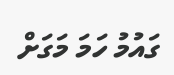ގައުމު ހަމަ މަގަށް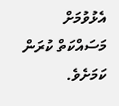އެޅުވުމަށް މަސައްކަތް ކުރަން ކަމަށެވެ.